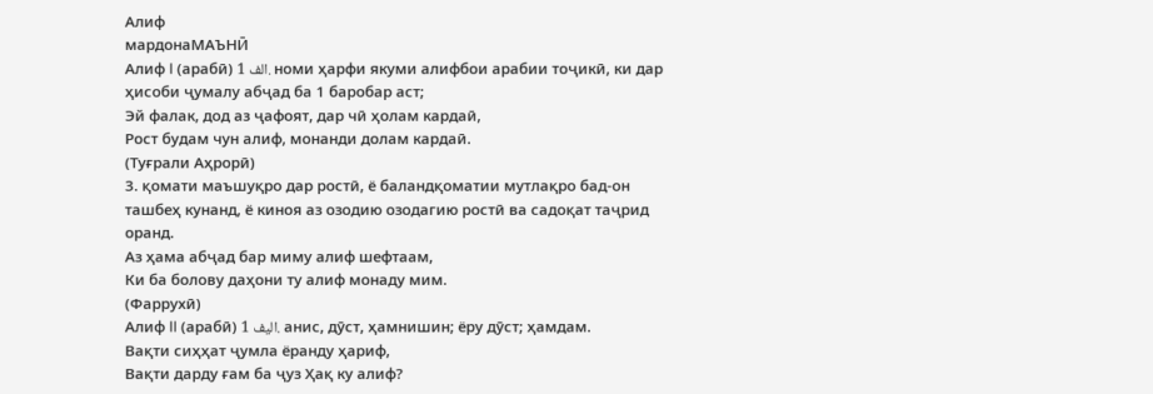Алиф
мардонаМАЪНӢ
Алиф I (арабӣ) الف 1. номи ҳарфи якуми алифбои арабии тоҷикӣ, ки дар ҳисоби ҷумалу абҷад ба 1 баробар аст;
Эй фалак, дод аз ҷафоят, дар чӣ ҳолам кардаӣ,
Рост будам чун алиф, монанди долам кардаӣ.
(Туғрали Аҳрорӣ)
3. қомати маъшуқро дар ростӣ, ё баландқоматии мутлақро бад-он ташбеҳ кунанд, ё киноя аз озодию озодагию ростӣ ва садоқат таҷрид оранд.
Аз ҳама абҷад бар миму алиф шефтаам,
Ки ба болову даҳони ту алиф монаду мим.
(Фаррухӣ)
Алиф II (арабӣ) اليف 1. анис, дӯст, ҳамнишин; ёру дӯст; ҳамдам.
Вақти сиҳҳат ҷумла ёранду ҳариф,
Вақти дарду ғам ба ҷуз Ҳақ ку алиф?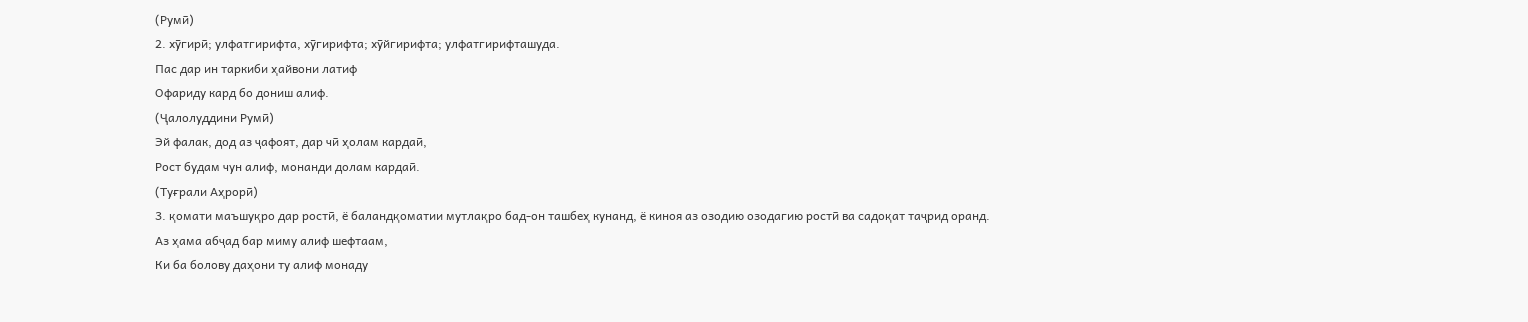(Румӣ)
2. хӯгирӣ; улфатгирифта, хӯгирифта; хӯйгирифта; улфатгирифташуда.
Пас дар ин таркиби ҳайвони латиф
Офариду кард бо дониш алиф.
(Ҷалолуддини Румӣ)
Эй фалак, дод аз ҷафоят, дар чӣ ҳолам кардаӣ,
Рост будам чун алиф, монанди долам кардаӣ.
(Туғрали Аҳрорӣ)
3. қомати маъшуқро дар ростӣ, ё баландқоматии мутлақро бад-он ташбеҳ кунанд, ё киноя аз озодию озодагию ростӣ ва садоқат таҷрид оранд.
Аз ҳама абҷад бар миму алиф шефтаам,
Ки ба болову даҳони ту алиф монаду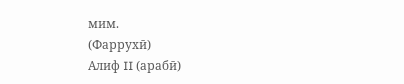мим.
(Фаррухӣ)
Алиф II (арабӣ)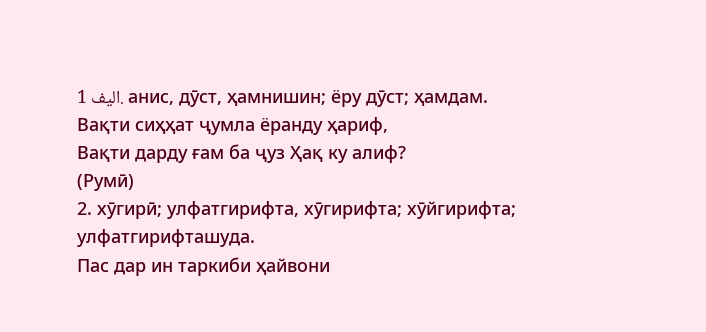اليف 1. анис, дӯст, ҳамнишин; ёру дӯст; ҳамдам.
Вақти сиҳҳат ҷумла ёранду ҳариф,
Вақти дарду ғам ба ҷуз Ҳақ ку алиф?
(Румӣ)
2. хӯгирӣ; улфатгирифта, хӯгирифта; хӯйгирифта; улфатгирифташуда.
Пас дар ин таркиби ҳайвони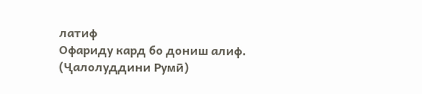латиф
Офариду кард бо дониш алиф.
(Ҷалолуддини Румӣ)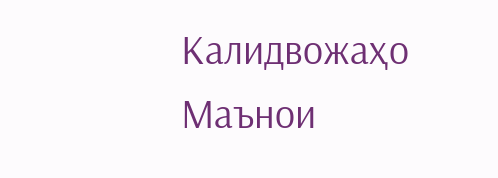Калидвожаҳо
Маънои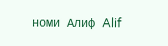номи Алиф Alif